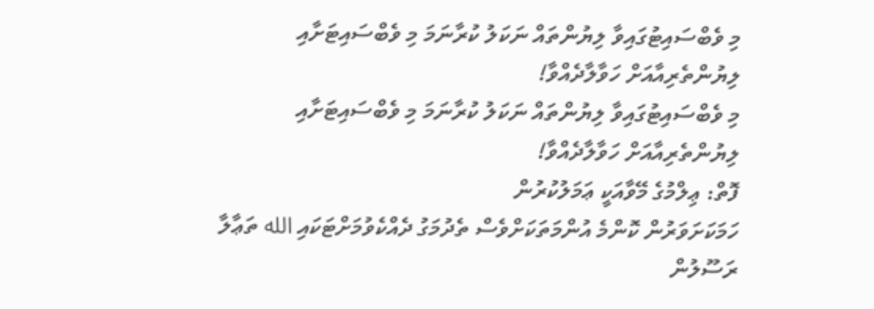މި ވެބްސައިޓުގައިވާ ލިޔުންތައް ނަކަލު ކުރާނަމަ މި ވެބްސައިޓަށާއި ލިޔުންތެރިއާއަށް ހަވާލާދެއްވާ!
މި ވެބްސައިޓުގައިވާ ލިޔުންތައް ނަކަލު ކުރާނަމަ މި ވެބްސައިޓަށާއި ލިޔުންތެރިއާއަށް ހަވާލާދެއްވާ!
ފޮތް: ޢިލްމުގެ މޭވާއަކީ ޢަމަލުކުރުން
ހަމަކަށަވަރުން ކޮންމެ އުންމަތަކަށްވެސް ތެދުމަގު ދެއްކެވުމަށްޓަކައި الله ތަޢާލާ ރަސޫލުން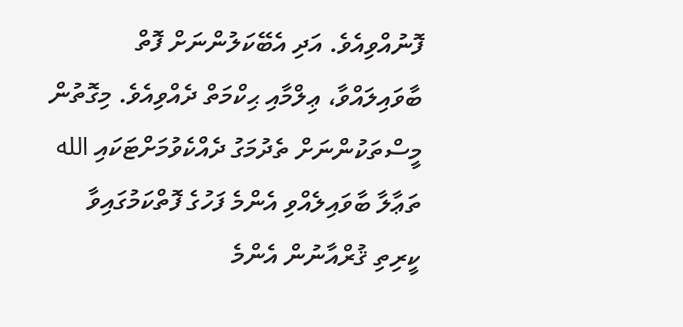ފޮނުއްވިއެވެ. އަދި އެބޭކަލުންނަށް ފޮތް ބާވައިލައްވާ، ޢިލްމާއި ޙިކްމަތް ދެއްވިއެވެ. މިގޮތުން މީސްތަކުންނަށް ތެދުމަގު ދެއްކެވުމަށްޓަކައި الله ތަޢާލާ ބާވައިލެއްވި އެންމެ ފަހުގެ ފޮތްކަމުގައިވާ ކީރިތި ޤުރްއާނުން އެންމެ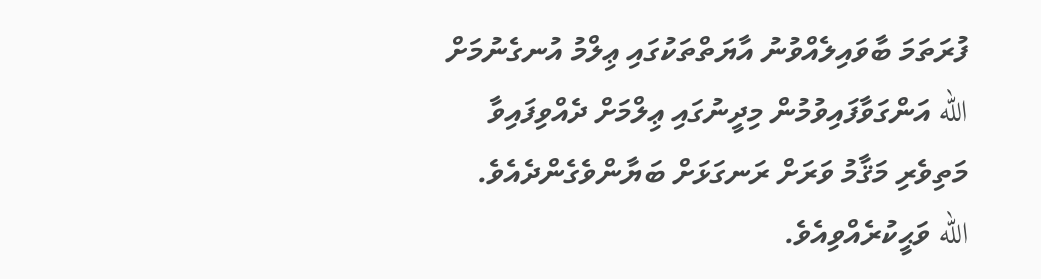ފުރަތަމަ ބާވައިލެއްވުނު އާޔަތްތަކުގައި ޢިލްމު އުނގެނުމަށް الله އަންގަވާފައިވުމުން މިދީނުގައި ޢިލްމަށް ދެއްވިފައިވާ މަތިވެރި މަޤާމު ވަރަށް ރަނގަޅަށް ބަޔާންވެގެންދެއެވެ. الله ވަޙީކުރެއްވިއެވެ.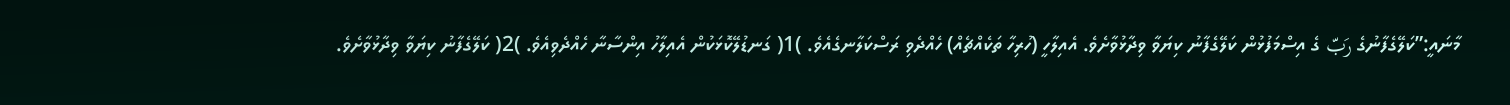މާނައީ:”ކަލޭގެފާނުގެ رَبّ ގެ އިސްމަފުޅުން ކަލޭގެފާނު ކިޔަވާ ވިދާޅުވާށެވެ. އެއިލާހީ (ހުރިހާ ތަކެއްޗެއް) ހެއްދެވި ރަސްކަލާނގެއެވެ. )1( ގަނޑުލޭކޮޅަކުން އެއިލާހު އިންސާނާ ހެއްދެވިއެވެ. )2( ކަލޭގެފާނު ކިޔަވާ ވިދާޅުވާށެވެ.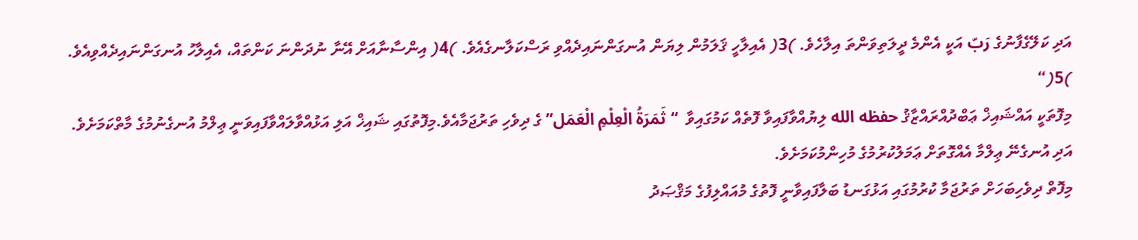އަދި ކަލޭގެފާނުގެ رَبّ އަކީ އެންމެ ދީލަތިވަންތަ އިލާހެވެ. )3( އެއިލާހީ ޤަލަމުން ލިޔަން އުނގަންނައިދެއްވި ރަސްކަލާނގެއެވެ. )4( އިންސާނާއަށް އޭނާ ނުދަންނަ ކަންތައް، އެއިލާހު އުނގަންނައިދެއްވިއެވެ. )5(“
މިފޮތަކީ އައްޝައިޚް ޢަބްދުއްރައްޒާޤު حفظه الله ލިޔުއްވާފައިވާ ފޮތެއް ކަމުގައިވާ  “ثَمَرَةُ الْعِلْمِ الْعَمَل” ގެ ދިވެހި ތަރުޖަމާއެވެ.މިފޮތުގައި ޝައިޚް އަލި އަޅުއްވާލައްވާފައިވަނީ ޢިލްމު އުނގެނުމުގެ މާތްކަމަށެވެ. އަދި އުނގެނޭ ޢިލްމާ އެއްގޮތަށް ޢަމަލުކުރުމުގެ މުހިންމުކަމަށެވެ.
މިފޮތް ދިވެހިބަހަށް ތަރުޖަމާ ކުރުމުގައި އަޅުގަނޑު ބަލާފައިވާނީ ފޮތުގެ މުއައްލިފުގެ މަޤްޞަދު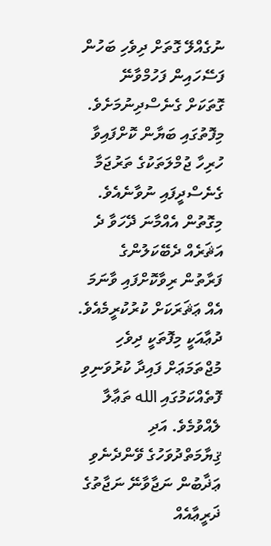ނުގެއްލޭ ގޮތަށް ދިވެހި ބަހުން ފަސޭހައިން ފަހުމްވާނޭ ގޮތަކަށް ގެނެސްދިނުމަށެވެ. މިފޮތުގައި ބަޔާން ކޮށްފައިވާ ހުރިހާ ޖުމްލަތަކުގެ ތަރުޖަމާ ގެނެސްދީފައި ނުވާނެއެވެ. މިގޮތުން އެއްމާނަ ދޭހަވާ ދެ އަޘަރެއް ދެބޭކަލުންގެ ފަރާތުން ރިވާކޮށްފައި ވާނަމަ އެއް ޢަޘަރަކަށް ކުރުކުރީމެއެވެ.
ދުޢާއަކީ މިފޮތަކީ ދިވެހި މުޖްތަމަޢަށް ފައިދާ ކުރުވަނިވި ފޮތެއްކަމުގައި الله ތަޢާލާ ލެއްވުމެވެ. އަދި ޤިޔާމަތްދުވަހުގެ ވޭންދެނެވި ޢަޛާބުން ނަޖާވާނޭ ނަޖާތުގެ ޛަރީޢާއެއް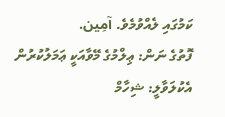ކަމުގައި ލެއްވުމެވެ. آمِين.
ފޮތުގެ ނަން: ޢިލްމުގެ މޭވާއަކީ ޢަމަލުކުރުން
އެކުލަވާލީ: ޝިހާމް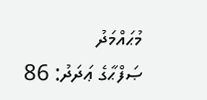މުޙައްމަދު
ޞަފްޙާގެ ޢަދަދު: 86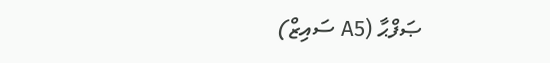ޞަފްޙާ (A5 ސައިޒް)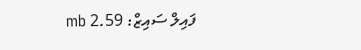ފައިލް ސައިޒް: 2.59 mb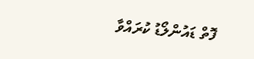ފޮތް ޑައުންލޯޑު ކުރައްވާ